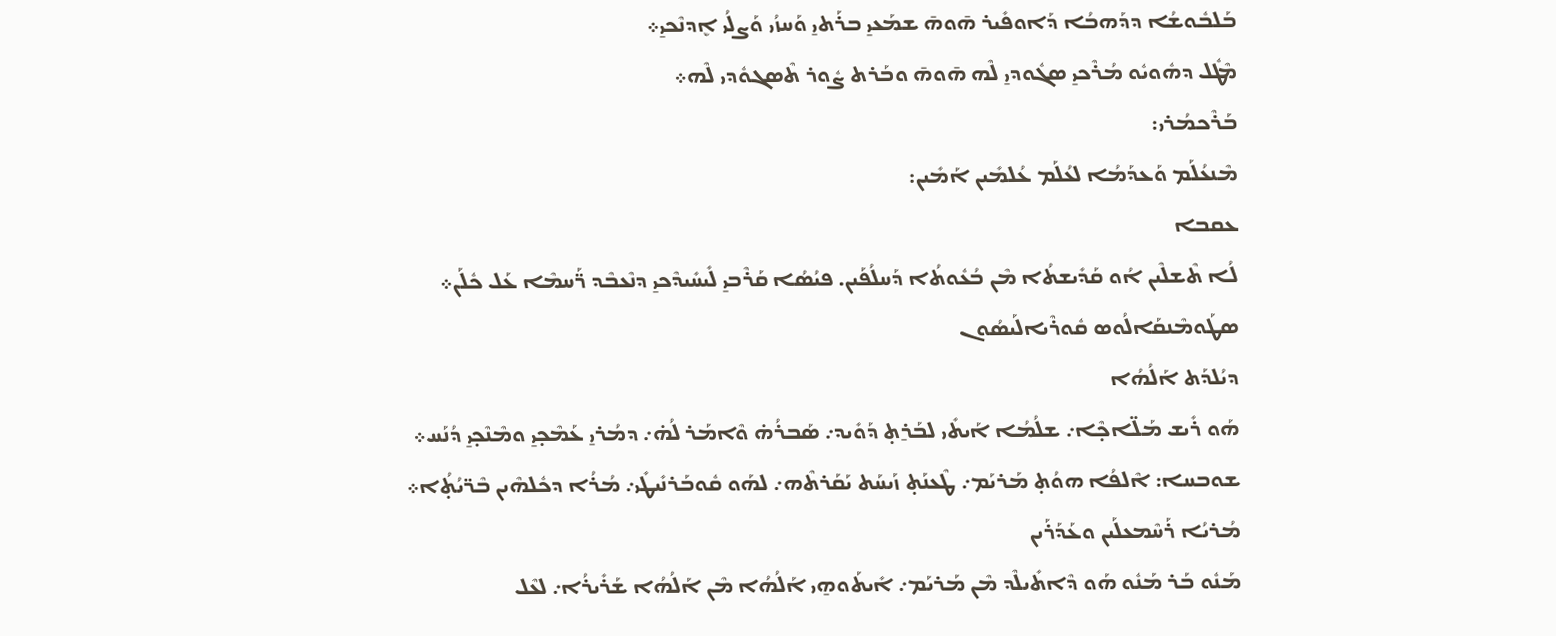ܒܰܠܒܽܘܫܳܐ ܕܕܰܗܒܳܐ ܕܰܐܘܦܺܝܪ ܗ̄ܘܗ̄ ܫܡܰܥܝ̱ ܒܪܰܬܝ̱ ܘܰܚܙܳܝ ܘܰܨܠܳܝ ܐܷܕܢܶܟܝ̱܀
ܡܶܛܽܠ ܕܗܽܘܝܽܘ ܡܳܪܶܟܝ̱ ܣܓܽܘܕܝ̱ ܠܶܗ ܗ̄ܘܗ̄ ܘܒܰܪܬ ܨܽܘܪ ܬܶܣܓܘܽܕܝ ܠܶܗ܀
ܒܰܪܶܟܡܳܪܝ:
ܡܶܢܥܳܠܰܡ ܘܰܥܕܰܡܳܐ ܠܥܳܠܰܡ ܥܳܠܡܺܝܢ ܐܰܡܺܝܢ:
ܥܩܒܐ
ܠܳܐ ܬܶܫܠܶܝܢ ܐܳܘ ܩܰܕܺܝܫܬܳܐ ܡܶܢ ܒܳܥܽܘܬܳܐ ܕܰܚܠܳܦܰܝܢ. ܦܝܳܣܳܐ ܩܰܪܶܒܝ̱ ܠܺܝܚܺܝܕܶܟܝ̱ ܕܢܶܥܒܶܕ ܪ̈ܰܚܡܶܐ ܥܰܠ ܟܽܠܰܢ܀
ܣܛܰܘܡܶܢܩܰܐܠܳܘܣ ܩܽܘܪܶܝܐܠܰܝܣܳܘܢ
ܕܝܳܠܕܰܬ ܐܰܠܳܗܳܐ
ܗܰܘ ܪܺܝܫ ܡܰܠ̈ܐܟ̣ܶܐ܇ ܫܠܳܡܳܐ ܐܰܝܬܺܝ ܠܒܰܪ̱ܬ̣ ܕܰܘܺܝܕ܇ ܣܰܒܪܳܗ̇ ܘܶܐܡܰܪ ܠܳܗ̇܇ ܕܡܳܪܝ̱ ܥܰܡܶܟ̣ܝ̱ ܘܡܶܢܶܟ̣ܝ̱ ܕܳܢܰܚ܀
ܫܘܒܚܐ: ܐܶܠܦܳܐ ܗܘܳܬ̣ ܡܰܪܝܰܡ܇ ܛܶܥܢܰܬ̣ ܙܰܝܚܰܬ ܝܰܩܰܪܬܶܗ܇ ܠܗܰܘ ܩܽܘܒܰܪܢܺܝܛܺܝ܇ ܡܳܪܳܐ ܕܟܽܠܗܶܝܢ ܒܶܪ̈ܝܳܬ̣ܳܐ܀
ܡܳܪܝܳܐ ܪܰܚܶܡܥܠܰܝܢ ܘܥܰܕܰܪܰܝܢ
ܡܰܢܽܘ ܒܰܪ ܡܰܢܽܘ ܗܰܘ ܕܶܐܬܺܝܠܶܕ ܡܶܢ ܡܰܪܝܰܡ܇ ܐܺܝܬܰܘܗ̱ܝ ܐܰܠܳܗܳܐ ܡܶܢ ܐܰܠܳܗܳܐ ܫܰܪܺܝܪܳܐ܇ ܠܥܶܠ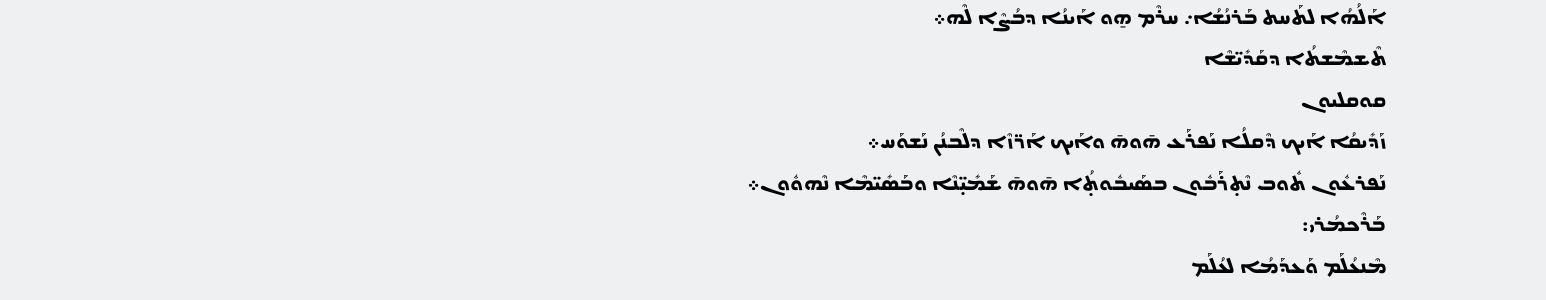ܐܰܠܳܗܳܐ ܠܬܰܚܬ ܒܰܪܢܳܫܳܐ܇ ܚܪܶܡ ܗ̱ܘ ܐܰܝܢܳܐ ܕܒܳܨܶܐ ܠܶܗ܀
ܬܶܫܡܶܫܬܳܐ ܕܩܰܕܺܝ̈ܫܶܐ
ܩܘܩܠܝܘܢ
ܙܰܕܺܝܩܳܐ ܐܰܝܟ ܕܶܩܠܳܐ ܢܰܦܪܰܥ ܗ̄ܘܗ̄ ܘܐܰܝܟ ܐܰܪ̈ܙܶܐ ܕܠܶܒܢܳܢ ܢܰܫܘܰܚ܀
ܢܰܦܪܥܽܘܢ ܬܽܘܒ ܢܶܬ̣ܪܰܒܽܘܢ ܒܣܰܝܒܽܘܬ̣ܳܐ ܗ̄ܘܗ̄ ܫܰܡܺܝ̣̈ܢܶܐ ܘܒܰܣܺܝ̈ܡܶܐ ܢܶܗܘܽܘܢ܀
ܒܰܪܶܟܡܳܪܝ:
ܡܶܢܥܳܠܰܡ ܘܰܥܕܰܡܳܐ ܠܥܳܠܰܡ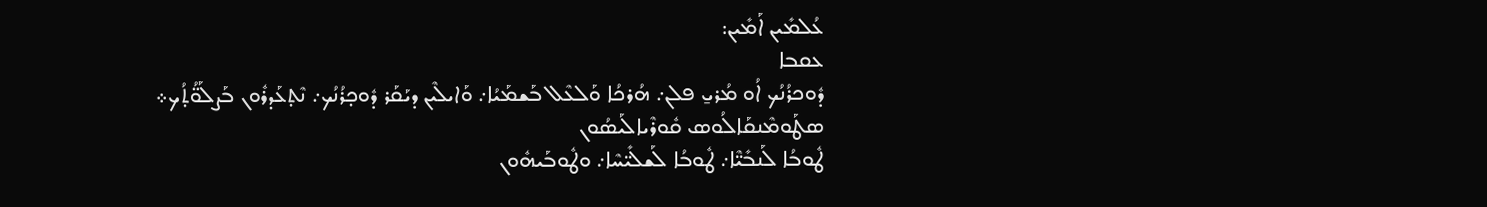ܥܳܠܡܺܝܢ ܐܰܡܺܝܢ:
ܥܩܒܐ
ܕܽܘܟܪܳܢܳܟ ܐܳܘ ܡܳܪܝ̱ ܦܠܢ܇ ܗܳܪܟܳܐ ܘܰܠܥܶܠ ܒܰܫܡܰܝܳܐ܇ ܘܰܐܝܠܶܝܢ ܕܝܰܩܰܪ ܕܽܘܟ̣ܪܳܢܳܟ܇ ܢܶܬ̣ܥܰܕܪܽܘܢ ܒܰܨܠܰܘ̈ܳܬ̣ܳܟ܀
ܣܛܰܘܡܶܢܩܰܐܠܳܘܣ ܩܽܘܪܶܝܐܠܰܝܣܳܘܢ
ܛܽܘܒܳܐ ܠܰܢܒܺܝ̈ܶܐ܇ ܛܽܘܒܳܐ ܠܰܫܠܺܝ̈ܚܶܐ܇ ܘܛܽܘܒܰܝܗܽܘܢ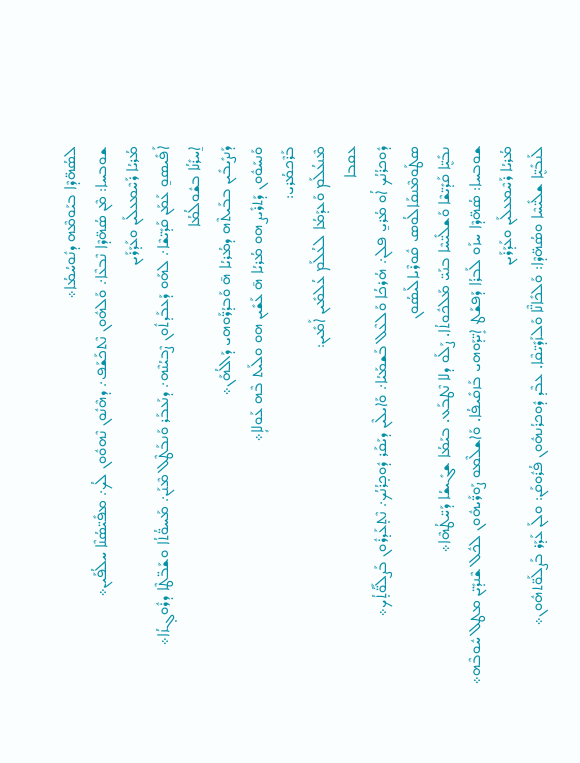ܠܣܳܗ̈ܕܶܐ ܒܝܰܘܡܶܗ ܕܢܽܘܚܳܡܳܐ܀
ܫܘܒܚܐ: ܡܶܢ ܣܳܗ̈ܕܶܐ ܢܶܒܥܶܐ܇ ܘܰܠܗܽܘܢ ܢܶܬܟܰܫܰܦ܇ ܕܗܶܢܽܘܢ ܢܶܗܘܽܘܢ ܠܳܟ܇ ܡܦܺܝ̈ܣܳܢܶܐ ܚܠܳܦܰܝܢ܀
ܡܳܪܝܳܐ ܪܰܚܶܡܥܠܰܝܢ ܘܥܰܕܰܪܰܝܢ
ܐܰܦܺܝܣܘ̱ ܥܰܡܰܢ ܩܰܕܺܝ̈ܫܶܐ܇ ܠܗܰܘ ܕܰܥܒܰܕܬܽܘܢ ܨܶܒܝܳܢܶܗ܇ ܕܢܰܥܒܰܪ ܘܰܢܒܰܛܶܠ ܡܶܢܰܢ܇ ܡܰܚܘ̈ܳܬܳܐ ܘܫܰܒ̈ܛܶܐ ܕܪܽܘܓ̣ܙܳܐ܀
ܐ̱ܚܪܺܢܳܐ ܒܫܽܘܠܳܡܳܐ
ܕܰܢܨܺܝܒܺܝܢ ܒܒܰܝܬܶܗ ܕܡܳܪܝܳܐ ܗ̄ ܘܰܒܕܳܪ̈ܰܘܗܝ ܕܰܐܠܳܗܰܢ܀
ܘܰܢܚܰܘܽܘܢ ܕܰܬܪܺܝܨ ܗܘ ܡܳܪܝܳܐ ܗ̄ ܥܰܫܺܝܢ ܗܘ ܘܠܰܝܬ ܒܶܗ ܥܰܘܠܐܴ܀
ܒܰܪܶܟܡܳܪܝ:
ܡܶܢܥܳܠܰܡ ܘܰܥܕܰܡܳܐ ܠܥܳܠܰܡ ܥܳܠܡܺܝܢ ܐܰܡܺܝܢ:
ܥܩܒܐ
ܕܽܘܟܪܳܢܳܟ ܐܳܘ ܡܳܪܝ̱ ܦܠܢ܇ ܗܳܪܟܳܐ ܘܰܠܥܶܠ ܒܰܫܡܰܝܳܐ܇ ܘܰܐܝܠܶܝܢ ܕܝܰܩܰܪ ܕܽܘܟ̣ܪܳܢܳܟ܇ ܢܶܬ̣ܥܰܕܪܽܘܢ ܒܰܨܠܰܘ̈ܳܬ̣ܳܟ܀
ܣܛܰܘܡܶܢܩܰܐܠܳܘܣ ܩܽܘܪܶܝܐܠܰܝܣܳܘܢ
ܢܒܺܝܷ̈ܐ ܩܰܕܺܝ̈ܫܶܐ ܘܰܫܠܺܝ̈ܚܶܐ ܒܢܰܝ̈ ܡܰܠܟܽܘܬܳܐ. ܨܰܠܰܘ ܕܠܐ ܢܶܛܒܰܥ. ܒܝܰܡܳܐ ܫܓܺܝܫܳܐ ܕܰܚ̈ܛܳܗܶܐ܀
ܫܘܒܚܐ: ܣܳܗ̈ܕܶܐ ܚܙܰܘ ܠܰܒܪܳܐ ܕܰܦܫܰܛ ܐܻܝ̈ܕܰܘܗܝ ܒܰܙܩܺܝܦܳܐ. ܘܰܐܫܠܶܡܘ ܨܰܘܪ̈ܰܝܗܽܘܢ ܠܟܽܠ ܫܶܢܕܺܝ̈ܢ ܡܛܠ ܚܽܘܒܶܗ܀
ܡܳܪܝܳܐ ܪܰܚܶܡܥܠܰܝܢ ܘܥܰܕܰܪܰܝܢ
ܠܰܢܒܺܝܷ̈ܐ ܫܠܺܝ̈ܚܶܐ ܘܣܳܗ̈ܕܶܐ: ܘܰܠܟܺܐܢ̈ܶܐ ܘܰܠܙܰܕܺܝ̈ܩܶܐ. ܥܒܶܕ ܕܽܘܟܪܳܢܗܽܘܢ ܦܳܪܽܘܩܰܢ: ܘܠܰܢ ܥܰܕܰܪ ܒܰܨܠܰܘ̈ܬܗܽܘܢ܀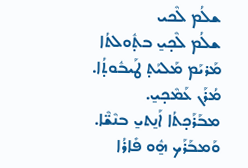ܫܠܳܡ ܠܶܟܝ
ܫܠܳܡ ܠܶܟ̣ܝ̱ ܒܬ̣ܽܘܠܬܳܐ ܡܰܪܝܰܡ ܡܰܠܝܰܬ̣ ܛܰܝܒܽܘܬ̣ܳܐ. ܡܳܪܰܢ ܥܰܡܶܟ̣ܝ̱. ܡܒܰܪܰܟ̣ܬܳܐ ܐܰܢ̱ܬܝ̱ ܒܢܶܫ̈ܶܐ. ܘܰܡܒܰܪܰܟ ܗ̱ܽܘ ܦܺܐܪܳܐ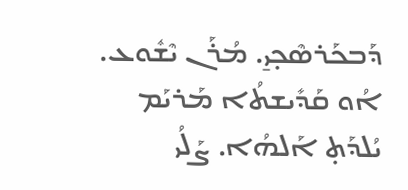ܕܰܒܟܰܪܣܶܟ̣ܝ̱. ܡܳܪܰܢ ܝܶܫܽܘܥ. ܐܳܘ ܩܰܕܺܝܫܬܳܐ ܡܰܪܝܰܡ ܝܳܠܕܰܬ̣ ܐܰܠܗܳܐ. ܨܰܠܳܝ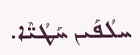ܚܠܳܦܰܝܢ ܚܰܛܳܝ̈ܶܐ.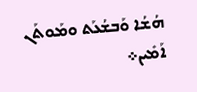ܗܳܫܳܐ ܘܰܒܫܳܥܰܬ ܘܡܰܘܬܰܢ ܐܰܡܺܝܢ܀